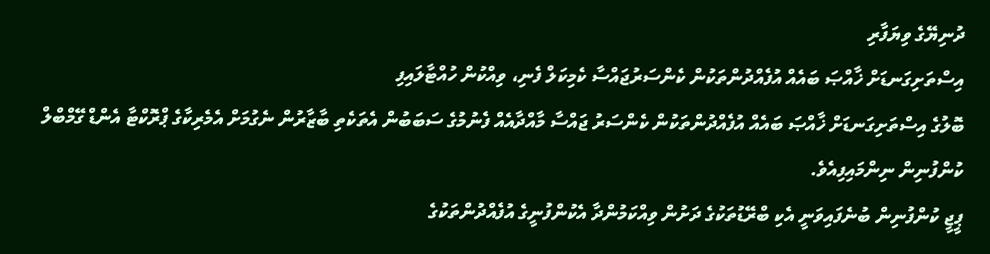ދުނިޔޭގެ ވިޔަފާރި
އިސްތަށިގަނޑަށް ޚާއްޞަ ބައެއް އުފެއްދުންތަކުން ކެންސަރުޖައްސާ ކެމިކަލް ފެނި، ވިއްކުން ހުއްޓާލައިފި
ބޮލުގެ އިސްތަށިގަނޑަށް ޚާއްޞަ ބައެއް އުފެއްދުންތަކުން ކެންސަރު ޖައްސާ މާއްދާއެއް ފެނުމުގެ ސަބަބުން އެތަކެތި ބާޒާރުން ނެގުމަށް އެމެރިކާގެ ޕްރޮކްޓާ އެންޑް ގޭމްބްލް ކުންފުނިން ނިންމައިފިއެވެ.
ޕީޖީ ކުންފުނިން ބުނެފައިވަނީ އެކި ބްރޭޑުތަކުގެ ދަށުން ވިއްކަމުންދާ އެކުންފުނީގެ އުފެއްދުންތަކުގެ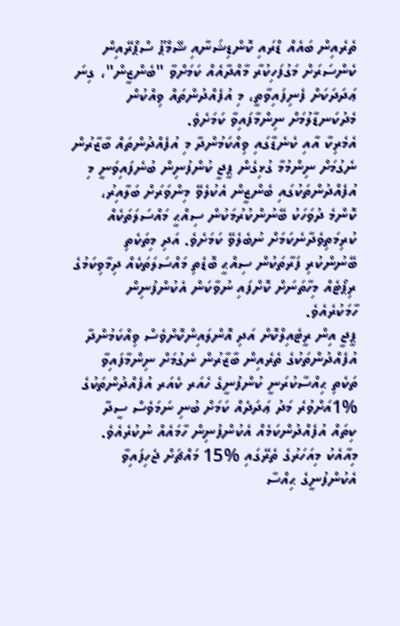ތެރެއިން ބައެއް ޑްރައި ކޮންޑިޝަނާއި ޝޭމްޕޫ ސްޕްރޭއިން ކެންސަރަށް މަގުފަހިކުރާ މާއްދާއެއް ކަމަށްވާ "ބެންޒީން"، ގިނަ ޢަދަދަކަށް ފެނިފައިވާތީ، މި އުފެއްދުންތައް ވިއްކުން މެދުކަނޑާލުމަށް ނިންމާފައިވާ ކަމަށެވެ.
އެމެރިކާ އާއި ކެނެޑާގައި ވިއްކަމުންދާ މި އުފެއްދުންތައް ބާޒާރުން ނެގުމަށް ނިންމުމާ ގުޅިގެން ޕީޖީ ކުންފުނިން ބުނެފައިވަނީ މި އުފެއްދުންތަކުގައި ބެންޒީން އެކުލެވޭ މިންވަރަށް ބަލާއިރު، ކޮންމެ ދުވަހަކު ބޭނުންކުރުމަކުން ސިއްޙީ މައްސަލަތަކެއް ކުރިމަތިވެދާނެކަމަށް ނުބެލެވޭ ކަމަށެވެ. އަދި މިތަކެތި ބޭނުންކުރި ފަރާތަކުން ސިއްޙީ ބޮޑެތި މައްސަލަތަކެއް ދިމާވިކަމުގެ ރިޕޯޓެއް މިހާތަނަށް ކޮށްފައި ނުވާކަން އެކުންފުނިން ހާމަކުރެއެވެ.
ޕީޖީ އިން ރީޓެއިލްކޮށް އަދި އޮންލައިންކޮށްވެސް ވިއްކަމުންދާ އުފެއްދުންތަކުގެ ތެރެއިން ބާޒާރުން ނެގުމަށް ނިންމާފައިވާ ތަކެތި ޙިއްސާކުރަނީ ކުންފުނީގެ ހެއަރ ކެއަރ އުފެއްދުންތަކުގެ %1އަށްވުރެ މަދު ޢަދަދެއް ކަމަށް ބުނި ނަމަވެސް ސީދާ ކިތައް އުފެއްދުންކަމެއް އެކުންފުނިން ހާމައެއް ނުކުރެއެވެ. މިއާއެކު މިއަހަރުގެ ތެރޭގައި %15 މައްޗަށް ޖެހިފައިވާ އެކުންފުނީގެ ޙިއްސާ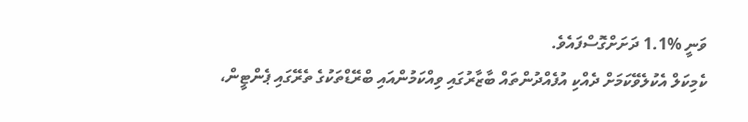ވަނީ %1.1 ދަށަށްގޮސްފައެވެ.
ކެމިކަލް އެކުލެވޭކަމަށް ދެއްކި އުފެއްދުންތައް ބާޒާރުގައި ވިއްކަމުންއައި ބްރޭޑްތަކުގެ ތެރޭގައި ޕެންޓީން،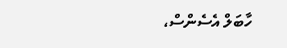ހާބަލް އެސެންސް،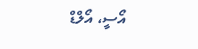އޯސީ، އޯލްޑް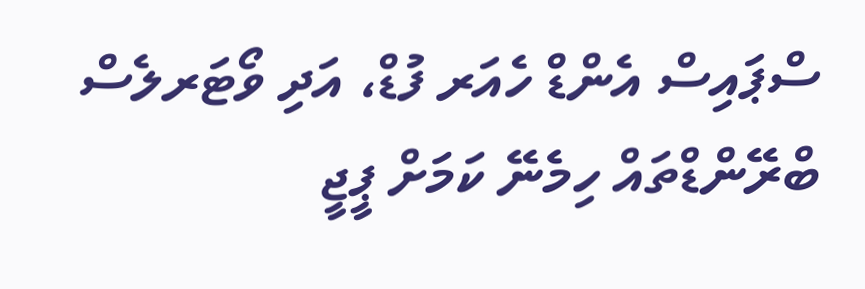ސްޕައިސް އެންޑް ހެއަރ ފުޑް، އަދި ވޯޓަރލެސް ބްރޭންޑްތައް ހިމެނޭ ކަމަށް ޕީޖީ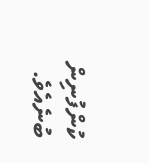ކުންފުނިން ބުނެއެވެ.